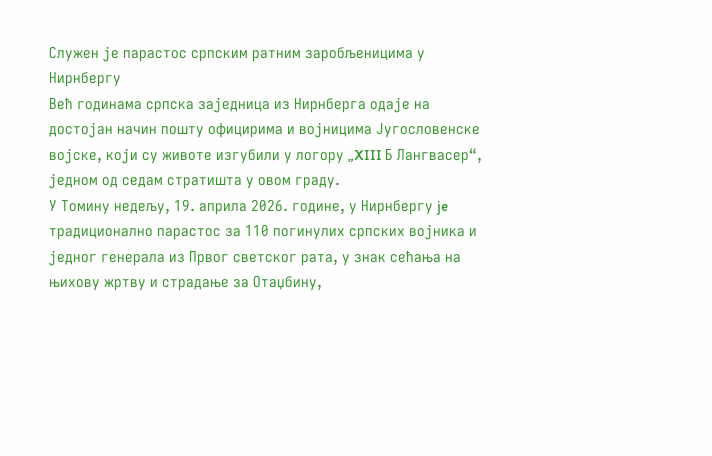Служен је парастос српским ратним заробљеницима у Нирнбергу
Већ годинама српска заједница из Нирнберга одаје на достојан начин пошту официрима и војницима Југословенске војске, који су животе изгубили у логору „XIII Б Лангвасер“, једном од седам стратишта у овом граду.
У Томину недељу, 19. априла 2026. године, у Нирнбергу je традиционално парастос за 110 погинулих српских војника и једног генерала из Првог светског рата, у знак сећања на њихову жртву и страдање за Отаџбину,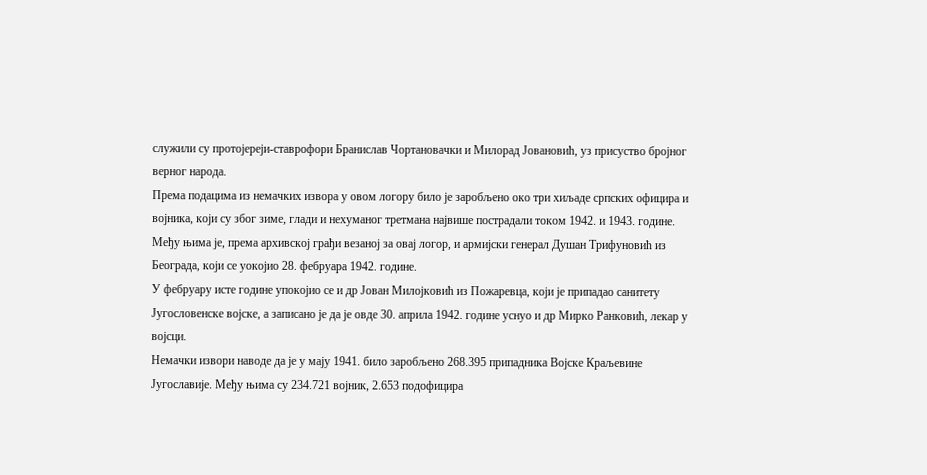служили су протојереји-ставрофори Бранислав Чортановачки и Милорад Јовановић, уз присуство бројног верног народа.
Према подацима из немачких извора у овом логору било је заробљено око три хиљаде српских официра и војника, који су због зиме, глади и нехуманог третмана највише пострадали током 1942. и 1943. године.
Међу њима је, према архивској грађи везаној за овај логор, и армијски генерал Душан Трифуновић из Београда, који се уокојио 28. фебруара 1942. године.
У фебруару исте године упокојио се и др Јован Милојковић из Пожаревца, који је припадао санитету Југословенске војске, а записано је да је овде 30. априла 1942. године уснуо и др Мирко Ранковић, лекар у војсци.
Немачки извори наводе да је у мају 1941. било заробљено 268.395 припадника Војске Краљевине Југославије. Међу њима су 234.721 војник, 2.653 подофицира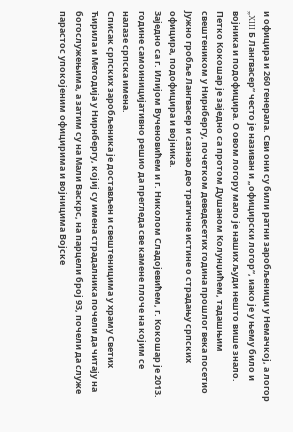и официра и 260 генерала. Сви они су били ратни заробљеници у Немачкој, а логор „XIII Б Лангвасер“ често је називан и „официрски логор“, иако је у њему било и војника и подофицира. О овом логору мало је наших људи нешто више знало.
Петко Кокошар је заједно са протом Душаном Колунџићем, тадашњим свештеником у Нирнбергу, почетком деведесетих година прошлог века посетио Јужно гробље Лангвасер и сазнао део трагичне истине о страдању српских официра, подофицира и војника.
Заједно са г. Илијом Вученовићем и г. Николом Сладојевићем, г. Кокошар је 2013. године самоиницијативно решио да прегледа све камене плоче на којим се налазе српска имена.
Списак српских заробљеника је достављен и свештеницима у храму Светих Ћирила и Методија у Нирнбергу, којиј су имена страдалника почели да читају на богослужењима, а затим су на Мали Васкрс, на парцели број 93, почели да служе парастос упокојеним официрима и војницима Војске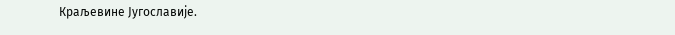Краљевине Југославије.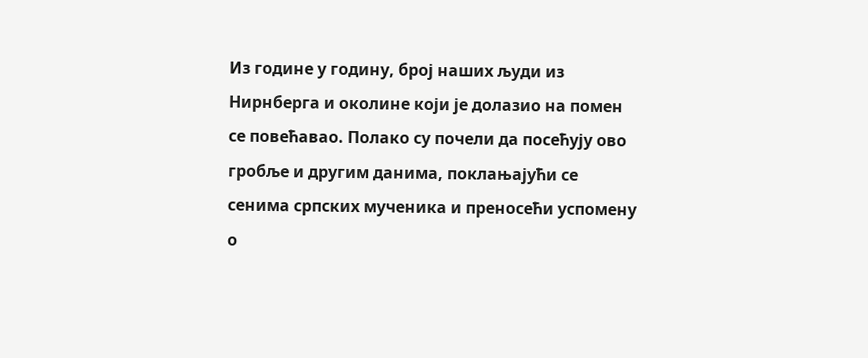Из године у годину, број наших људи из Нирнберга и околине који је долазио на помен се повећавао. Полако су почели да посећују ово гробље и другим данима, поклањајући се сенима српских мученика и преносећи успомену о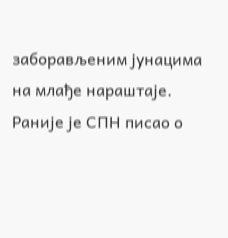заборављеним јунацима на млађе нараштаје.
Раније је СПН писао о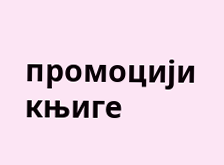промоцији књиге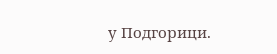у Подгорици.